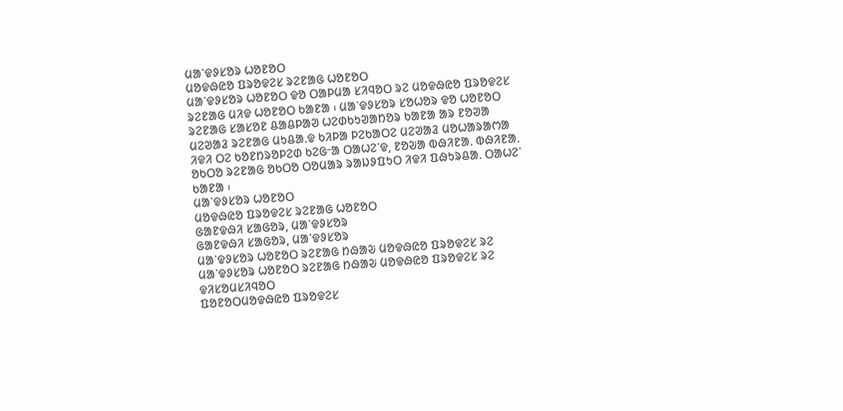ᱢᱟᱸᱫᱽᱥᱚᱨ ᱦᱚᱱᱚᱛ
ᱢᱚᱫᱷᱭᱚ ᱯᱨᱚᱫᱮᱥ ᱨᱮᱱᱟᱜ ᱦᱚᱱᱚᱛ
ᱢᱟᱸᱫᱽᱥᱚᱨ ᱦᱚᱱᱚᱛ ᱫᱚ ᱛᱟᱞᱢᱟ ᱥᱤᱧᱚᱛ ᱨᱮ ᱢᱚᱫᱷᱭᱚ ᱯᱨᱚᱫᱮᱥ ᱨᱮᱱᱟᱜ ᱢᱤᱫ ᱦᱚᱱᱚᱛ ᱠᱟᱱᱟ ᱾ ᱢᱟᱸᱫᱽᱥᱚᱨ ᱥᱚᱦᱚᱨ ᱫᱚ ᱦᱚᱱᱚᱛ ᱨᱮᱱᱟᱜ ᱥᱟᱥᱚᱱ ᱪᱟᱪᱞᱟᱣ ᱦᱮᱰᱠᱩᱣᱟᱴᱚᱨ ᱠᱟᱱᱟ ᱟᱨ ᱱᱚᱣᱟ ᱢᱮᱣᱟᱲ ᱨᱮᱱᱟᱜ ᱢᱩᱪᱟᱹᱫ ᱠᱤᱞᱟ ᱞᱮᱠᱟᱛᱮ ᱢᱮᱣᱟᱲ ᱢᱚᱦᱟᱨᱟᱬᱟ ᱤᱫᱤ ᱛᱮ ᱠᱚᱱᱴᱨᱚᱞᱮᱰ ᱠᱮᱜᱼᱟ ᱛᱟᱦᱮᱸᱫ, ᱱᱚᱶᱟ ᱵᱷᱤᱱᱟᱹ ᱵᱷᱤᱱᱟᱹ ᱚᱠᱛᱚ ᱨᱮᱱᱟᱜ ᱚᱠᱛᱚ ᱛᱚᱢᱟᱨ ᱨᱟᱡᱽᱯᱩᱛ ᱤᱫᱤ ᱯᱷᱩᱨᱪᱟᱹ ᱛᱟᱦᱮᱸ ᱠᱟᱱᱟ ᱾
ᱢᱟᱸᱫᱽᱥᱚᱨ ᱦᱚᱱᱚᱛ
ᱢᱚᱫᱷᱭᱚ ᱯᱨᱚᱫᱮᱥ ᱨᱮᱱᱟᱜ ᱦᱚᱱᱚᱛ
ᱜᱟᱱᱫᱷᱤ ᱥᱟᱜᱚᱨ, ᱢᱟᱸᱫᱽᱥᱚᱨ
ᱜᱟᱱᱫᱷᱤ ᱥᱟᱜᱚᱨ, ᱢᱟᱸᱫᱽᱥᱚᱨ
ᱢᱟᱸᱫᱽᱥᱚᱨ ᱦᱚᱱᱚᱛ ᱨᱮᱱᱟᱜ ᱴᱷᱟᱶ ᱢᱚᱫᱷᱭᱚ ᱯᱨᱚᱫᱮᱥ ᱨᱮ
ᱢᱟᱸᱫᱽᱥᱚᱨ ᱦᱚᱱᱚᱛ ᱨᱮᱱᱟᱜ ᱴᱷᱟᱶ ᱢᱚᱫᱷᱭᱚ ᱯᱨᱚᱫᱮᱥ ᱨᱮ
ᱫᱤᱥᱚᱢᱥᱤᱧᱚᱛ
ᱯᱚᱱᱚᱛᱢᱚᱫᱷᱭᱚ ᱯᱨᱚᱫᱮᱥ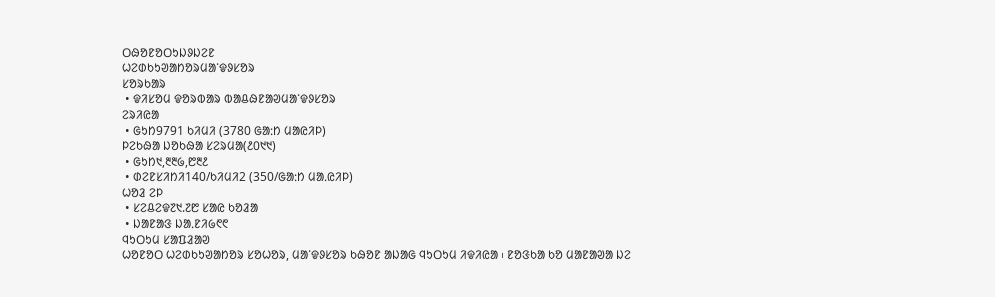ᱛᱷᱚᱱᱚᱛᱩᱡᱽᱡᱮᱱ
ᱦᱮᱰᱠᱩᱣᱟᱴᱚᱨᱢᱟᱸᱫᱽᱥᱚᱨ
ᱥᱚᱨᱠᱟᱨ
 • ᱫᱤᱥᱚᱢ ᱫᱚᱨᱵᱟᱨ ᱵᱟᱪᱷᱱᱟᱣᱢᱟᱸᱫᱽᱥᱚᱨ
ᱮᱨᱤᱭᱟ
 • ᱜᱩᱴ9791 ᱠᱤᱢᱤ (3780 ᱜᱟᱺᱴ ᱢᱟᱭᱤᱞ)
ᱞᱮᱠᱷᱟ ᱡᱚᱠᱷᱟ ᱥᱮᱨᱢᱟ(᱒᱐᱑᱑)
 • ᱜᱩᱴ᱑,᱓᱓᱙,᱘᱓᱒
 • ᱰᱮᱱᱥᱤᱴᱤ140/ᱠᱤᱢᱤ2 (350/ᱜᱟᱺᱴ ᱢᱟᱹᱭᱤᱞ)
ᱦᱚᱲ ᱮᱞ
 • ᱥᱮᱪᱮᱫ᱗᱑.᱗᱘ ᱥᱟᱭ ᱠᱚᱲᱟ
 • ᱡᱟᱱᱟᱝ ᱡᱟᱹᱱᱤ᱙᱖᱖
ᱧᱩᱛᱩᱢ ᱥᱟᱯᱲᱟᱣ
ᱦᱚᱱᱚᱛ ᱦᱮᱰᱠᱩᱣᱟᱴᱚᱨ ᱥᱚᱦᱚᱨ, ᱢᱟᱸᱫᱽᱥᱚᱨ ᱠᱷᱚᱱ ᱟᱡᱟᱜ ᱧᱩᱛᱩᱢ ᱤᱫᱤᱭᱟ ᱾ ᱱᱚᱝᱠᱟ ᱠᱚ ᱢᱟᱱᱟᱣᱟ ᱡᱮ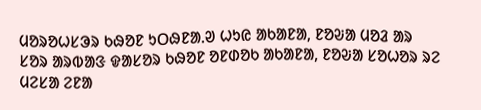ᱢᱚᱨᱚᱦᱥᱳᱨ ᱠᱷᱚᱱ ᱩᱛᱷᱱᱟᱹᱣ ᱦᱩᱭ ᱟᱠᱟᱱᱟ, ᱱᱚᱶᱟ ᱢᱚᱲ ᱟᱨ ᱥᱚᱨ ᱟᱨᱵᱟᱝ ᱫᱟᱥᱚᱨ ᱠᱷᱚᱱ ᱚᱱᱰᱚᱠ ᱟᱠᱟᱱᱟ, ᱱᱚᱶᱟ ᱥᱚᱦᱚᱨ ᱨᱮ ᱢᱮᱥᱟ ᱮᱱᱟ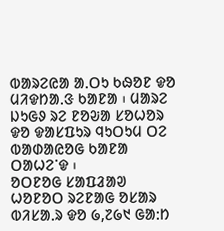ᱵᱟᱨᱮᱭᱟ ᱟᱹᱛᱩ ᱠᱷᱚᱱ ᱫᱚ ᱢᱤᱫᱴᱟᱹᱝ ᱠᱟᱱᱟ ᱾ ᱢᱟᱨᱮ ᱡᱩᱜᱽ ᱨᱮ ᱱᱚᱶᱟ ᱥᱚᱦᱚᱨ ᱫᱚ ᱫᱟᱥᱯᱩᱨ ᱧᱩᱛᱩᱢ ᱛᱮ ᱵᱟᱰᱟᱭᱚᱜ ᱠᱟᱱᱟ ᱛᱟᱦᱮᱸᱫ ᱾
ᱚᱛᱱᱚᱜ ᱥᱟᱯᱲᱟᱣ
ᱦᱚᱱᱚᱛ ᱨᱮᱱᱟᱜ ᱚᱥᱟᱨ ᱵᱤᱥᱟᱹᱨ ᱫᱚ ᱙,᱗᱙᱑ ᱜᱟᱺᱴ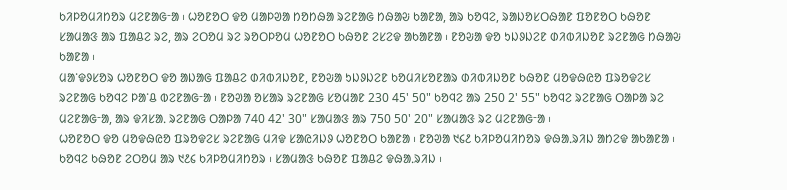ᱠᱤᱞᱚᱢᱤᱴᱚᱨ ᱢᱮᱱᱟᱜᱼᱟ ᱾ ᱦᱚᱱᱚᱛ ᱫᱚ ᱢᱟᱞᱣᱟ ᱴᱚᱴᱷᱟ ᱨᱮᱱᱟᱜ ᱴᱷᱟᱶ ᱠᱟᱱᱟ, ᱟᱨ ᱠᱚᱧᱮ, ᱨᱟᱡᱚᱥᱛᱷᱟᱱ ᱯᱚᱱᱚᱛ ᱠᱷᱚᱱ ᱥᱟᱢᱟᱝ ᱟᱨ ᱯᱟᱪᱮ ᱨᱮ, ᱟᱨ ᱮᱛᱚᱢ ᱨᱮ ᱨᱚᱛᱞᱚᱢ ᱦᱚᱱᱚᱛ ᱠᱷᱚᱱ ᱮᱥᱮᱫ ᱟᱠᱟᱱᱟ ᱾ ᱱᱚᱶᱟ ᱫᱚ ᱩᱡᱽᱡᱮᱱ ᱰᱤᱵᱤᱡᱚᱱ ᱨᱮᱱᱟᱜ ᱴᱷᱟᱶ ᱠᱟᱱᱟ ᱾
ᱢᱟᱸᱫᱽᱥᱚᱨ ᱦᱚᱱᱚᱛ ᱫᱚ ᱟᱡᱟᱜ ᱯᱟᱪᱮ ᱰᱤᱵᱤᱡᱚᱱ, ᱱᱚᱶᱟ ᱩᱡᱽᱡᱮᱱ ᱠᱚᱢᱤᱥᱚᱱᱟᱨ ᱰᱤᱵᱤᱡᱚᱱ ᱠᱷᱚᱱ ᱢᱚᱫᱷᱭᱚ ᱯᱨᱚᱫᱮᱥ ᱨᱮᱱᱟᱜ ᱠᱚᱧᱮ ᱞᱟᱸᱪ ᱵᱮᱱᱟᱜᱼᱟ ᱾ ᱱᱚᱣᱟ ᱚᱥᱟᱨ ᱨᱮᱱᱟᱜ ᱥᱚᱢᱟᱱ 230 45' 50" ᱠᱚᱧᱮ ᱟᱨ 250 2' 55" ᱠᱚᱧᱮ ᱨᱮᱱᱟᱜ ᱛᱟᱞᱟ ᱨᱮ ᱢᱮᱱᱟᱜᱼᱟ, ᱟᱨ ᱫᱤᱥᱟᱹ ᱨᱮᱱᱟᱜ ᱛᱟᱞᱟ 740 42' 30" ᱥᱟᱢᱟᱝ ᱟᱨ 750 50' 20" ᱥᱟᱢᱟᱝ ᱨᱮ ᱢᱮᱱᱟᱜᱼᱟ ᱾
ᱦᱚᱱᱚᱛ ᱫᱚ ᱢᱚᱫᱷᱭᱚ ᱯᱨᱚᱫᱮᱥ ᱨᱮᱱᱟᱜ ᱢᱤᱫ ᱥᱟᱭᱤᱡᱽ ᱦᱚᱱᱚᱛ ᱠᱟᱱᱟ ᱾ ᱱᱚᱣᱟ ᱑᱔᱒ ᱠᱤᱞᱚᱢᱤᱴᱚᱨ ᱫᱷᱟᱹᱨᱤᱡ ᱟᱴᱮᱫ ᱟᱠᱟᱱᱟ ᱾ ᱠᱚᱧᱮ ᱠᱷᱚᱱ ᱮᱛᱚᱢ ᱟᱨ ᱑᱒᱔ ᱠᱤᱞᱚᱢᱤᱴᱚᱨ ᱾ ᱥᱟᱢᱟᱝ ᱠᱷᱚᱱ ᱯᱟᱪᱮ ᱫᱷᱟᱹᱨᱤᱡ ᱾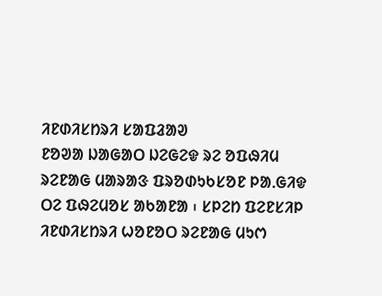ᱤᱱᱰᱤᱥᱴᱨᱤ ᱥᱟᱯᱲᱟᱣ
ᱱᱚᱣᱟ ᱡᱟᱜᱟᱛ ᱡᱮᱜᱮᱫ ᱨᱮ ᱚᱯᱷᱤᱢ ᱨᱮᱱᱟᱜ ᱢᱟᱨᱟᱝ ᱯᱨᱚᱰᱩᱠᱥᱚᱱ ᱞᱟᱹᱜᱤᱫ ᱛᱮ ᱯᱷᱮᱢᱚᱥ ᱟᱠᱟᱱᱟ ᱾ ᱥᱞᱮᱴ ᱯᱮᱱᱥᱤᱞ ᱤᱱᱰᱤᱥᱴᱨᱤ ᱦᱚᱱᱚᱛ ᱨᱮᱱᱟᱜ ᱢᱩᱬ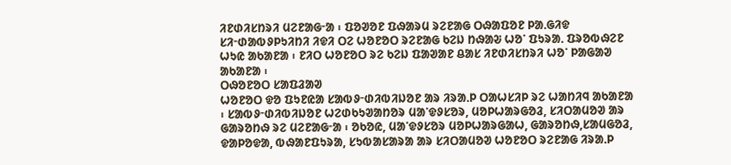ᱤᱱᱰᱤᱥᱴᱨᱤ ᱢᱮᱱᱟᱜᱼᱟ ᱾ ᱯᱚᱣᱚᱱ ᱯᱷᱟᱨᱢ ᱨᱮᱱᱟᱜ ᱛᱷᱟᱯᱚᱱ ᱞᱟᱹᱜᱤᱫ ᱥᱤᱼᱰᱟᱵᱽᱞᱩᱤᱴᱤ ᱤᱫᱤ ᱛᱮ ᱦᱚᱱᱚᱛ ᱨᱮᱱᱟᱜ ᱠᱮᱡ ᱴᱷᱟᱶ ᱦᱚᱸ ᱯᱩᱨᱟᱹ ᱯᱨᱚᱵᱷᱮᱱ ᱦᱩᱭ ᱟᱠᱟᱱᱟ ᱾ ᱱᱤᱛ ᱦᱚᱱᱚᱛ ᱨᱮ ᱠᱮᱡ ᱯᱟᱣᱟᱱ ᱪᱟᱥ ᱤᱱᱰᱤᱥᱴᱨᱤ ᱦᱚᱸ ᱞᱟᱜᱟᱣ ᱟᱠᱟᱱᱟ ᱾
ᱛᱷᱚᱱᱚᱛ ᱥᱟᱯᱲᱟᱣ
ᱦᱚᱱᱚᱛ ᱫᱚ ᱯᱩᱱᱭᱟ ᱥᱟᱵᱽᱼᱰᱤᱵᱤᱡᱚᱱ ᱟᱨ ᱤᱨᱟᱹᱞ ᱛᱟᱦᱥᱤᱞ ᱨᱮ ᱦᱟᱴᱤᱧ ᱟᱠᱟᱱᱟ ᱾ ᱥᱟᱵᱽᱼᱰᱤᱵᱤᱡᱚᱱ ᱦᱮᱰᱠᱩᱣᱟᱴᱚᱨ ᱢᱟᱸᱫᱽᱥᱚᱨ, ᱢᱚᱞᱦᱟᱨᱜᱚᱲ, ᱥᱤᱛᱟᱢᱚᱣ ᱟᱨ ᱜᱟᱨᱚᱴᱷ ᱨᱮ ᱢᱮᱱᱟᱜᱼᱟ ᱾ ᱚᱠᱚᱭ, ᱢᱟᱸᱫᱽᱥᱚᱨ ᱢᱚᱞᱦᱟᱨᱜᱟᱦ, ᱜᱟᱨᱚᱴᱷ,ᱥᱟᱢᱜᱚᱲ, ᱫᱟᱞᱚᱫᱟ, ᱵᱷᱟᱱᱯᱩᱨᱟ, ᱥᱩᱵᱟᱥᱟᱨᱟ ᱟᱨ ᱥᱤᱛᱟᱢᱚᱣ ᱦᱚᱱᱚᱛ ᱨᱮᱱᱟᱜ ᱤᱨᱟᱹᱞ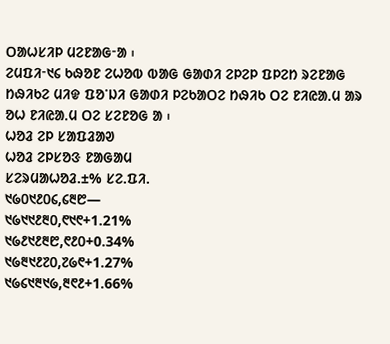ᱛᱟᱦᱥᱤᱞ ᱢᱮᱱᱟᱜᱼᱟ ᱾
ᱮᱢᱯᱤᱼ᱑᱔ ᱠᱷᱚᱱ ᱮᱦᱚᱵ ᱵᱟᱜ ᱜᱟᱰᱤ ᱮᱞᱮᱞ ᱯᱞᱮᱴ ᱨᱮᱱᱟᱜ ᱴᱷᱤᱠᱮ ᱢᱤᱫ ᱯᱚᱸᱡᱤ ᱜᱟᱰᱤ ᱞᱮᱠᱟᱛᱮ ᱴᱷᱤᱠ ᱛᱮ ᱱᱤᱭᱟᱹᱢ ᱟᱨ ᱚᱦ ᱱᱤᱭᱟᱹᱢ ᱛᱮ ᱥᱮᱱᱚᱜ ᱟ ᱾
ᱦᱚᱲ ᱮᱞ ᱥᱟᱯᱲᱟᱣ
ᱦᱚᱲ ᱮᱞᱥᱚᱝ ᱱᱟᱜᱟᱢ
ᱥᱮᱨᱢᱟᱦᱚᱲ.±% ᱥᱮ.ᱯᱤ.
᱑᱙᱐᱑᱒᱐᱔,᱔᱓᱘—
᱑᱙᱑᱑᱒᱓᱐,᱖᱑᱖+1.21%
᱑᱙᱒᱑᱒᱓᱘,᱖᱒᱐+0.34%
᱑᱙᱓᱑᱒᱗᱐,᱗᱙᱖+1.27%
᱑᱙᱔᱑᱓᱑᱙,᱓᱖᱒+1.66%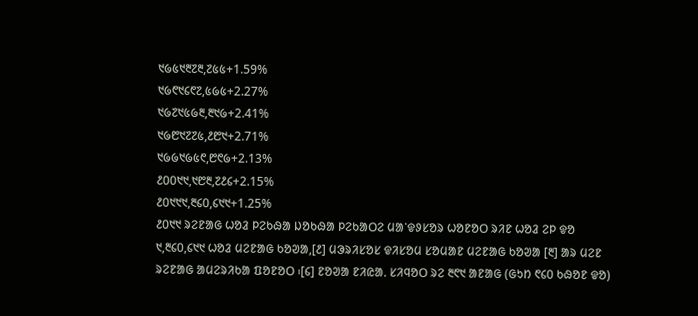᱑᱙᱕᱑᱓᱗᱓,᱗᱕᱕+1.59%
᱑᱙᱖᱑᱔᱖᱗,᱕᱙᱕+2.27%
᱑᱙᱗᱑᱕᱙᱓,᱓᱑᱙+2.41%
᱑᱙᱘᱑᱗᱗᱕,᱒᱘᱑+2.71%
᱑᱙᱙᱑᱙᱕᱖,᱘᱖᱙+2.13%
᱒᱐᱐᱑᱑,᱑᱘᱓,᱗᱒᱔+2.15%
᱒᱐᱑᱑᱑,᱓᱔᱐,᱔᱑᱑+1.25%
᱒᱐᱑᱑ ᱨᱮᱱᱟᱜ ᱦᱚᱲ ᱞᱮᱠᱷᱟ ᱡᱚᱠᱷᱟ ᱞᱮᱠᱟᱛᱮ ᱢᱟᱸᱫᱽᱥᱚᱨ ᱦᱚᱱᱚᱛ ᱨᱤᱱ ᱦᱚᱲ ᱮᱞ ᱫᱚ ᱑,᱓᱔᱐,᱔᱑᱑ ᱦᱚᱲ ᱢᱮᱱᱟᱜ ᱠᱚᱣᱟ,[᱒] ᱢᱳᱨᱤᱥᱚᱥ ᱫᱤᱥᱚᱢ ᱥᱚᱢᱟᱱ ᱢᱮᱱᱟᱜ ᱠᱚᱣᱟ [᱓] ᱟᱨ ᱢᱮᱱ ᱨᱮᱱᱟᱜ ᱟᱢᱮᱨᱤᱠᱟ ᱯᱚᱱᱚᱛ ᱾[᱔] ᱱᱚᱣᱟ ᱱᱤᱭᱟᱹ ᱥᱤᱧᱚᱛ ᱨᱮ ᱓᱖᱑ ᱟᱱᱟᱜ (ᱜᱩᱴ ᱖᱔᱐ ᱠᱷᱚᱱ ᱫᱚ)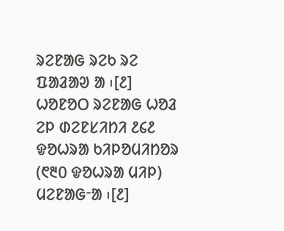ᱨᱮᱱᱟᱜ ᱨᱮᱠ ᱨᱮ ᱯᱟᱲᱟᱣ ᱟ ᱾[᱒] ᱦᱚᱱᱚᱛ ᱨᱮᱱᱟᱜ ᱦᱚᱲ ᱮᱞ ᱰᱮᱱᱥᱤᱴᱤ ᱒᱔᱒ ᱫᱚᱦᱨᱟ ᱠᱤᱞᱚᱢᱤᱴᱚᱨ (᱖᱓᱐ ᱫᱚᱦᱨᱟ ᱢᱤᱞ) ᱢᱮᱱᱟᱜᱼᱟ ᱾[᱒]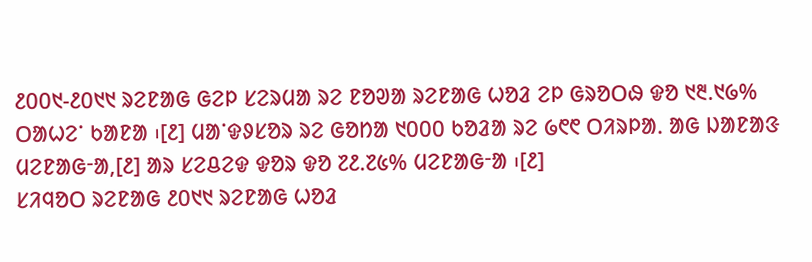᱒᱐᱐᱑-᱒᱐᱑᱑ ᱨᱮᱱᱟᱜ ᱜᱮᱞ ᱥᱮᱨᱢᱟ ᱨᱮ ᱱᱚᱣᱟ ᱨᱮᱱᱟᱜ ᱦᱚᱲ ᱮᱞ ᱜᱨᱚᱛᱷ ᱫᱚ ᱑᱓.᱑᱙% ᱛᱟᱦᱮᱸ ᱠᱟᱱᱟ ᱾[᱒] ᱢᱟᱸᱫᱽᱥᱚᱨ ᱨᱮ ᱜᱚᱴᱟ ᱑᱐᱐᱐ ᱠᱚᱲᱟ ᱨᱮ ᱙᱖᱖ ᱛᱤᱨᱞᱟᱹ ᱟᱜ ᱡᱟᱱᱟᱝ ᱢᱮᱱᱟᱜᱼᱟ,[᱒] ᱟᱨ ᱥᱮᱪᱮᱫ ᱫᱚᱨ ᱫᱚ ᱗᱒.᱗᱕% ᱢᱮᱱᱟᱜᱼᱟ ᱾[᱒]
ᱥᱤᱧᱚᱛ ᱨᱮᱱᱟᱜ ᱒᱐᱑᱑ ᱨᱮᱱᱟᱜ ᱦᱚᱲ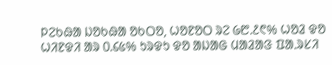ᱞᱮᱠᱷᱟ ᱡᱚᱠᱷᱟ ᱚᱠᱛᱚ, ᱦᱚᱱᱚᱛ ᱨᱮ ᱙᱘.᱒᱖% ᱦᱚᱲ ᱫᱚ ᱦᱤᱱᱫᱤ ᱟᱨ ᱐.᱔᱕% ᱩᱨᱫᱩ ᱫᱚ ᱟᱡᱟᱜ ᱢᱟᱲᱟᱝ ᱯᱟᱹᱨᱥᱤ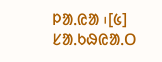ᱞᱟᱹᱭᱟ ᱾[᱕]
ᱥᱟᱹᱠᱷᱭᱟᱹᱛ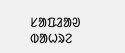ᱥᱟᱯᱲᱟᱣ
ᱵᱟᱦᱨᱮ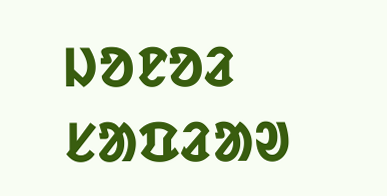ᱡᱚᱱᱚᱲ ᱥᱟᱯᱲᱟᱣ